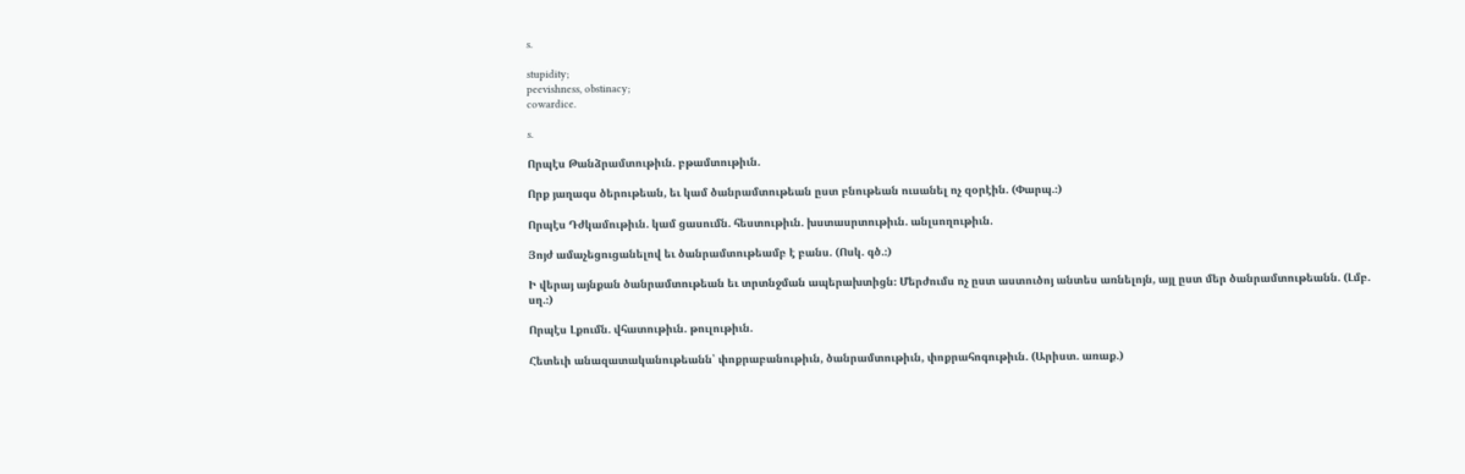s.

stupidity;
peevishness, obstinacy;
cowardice.

s.

Որպէս Թանձրամտութիւն. բթամտութիւն.

Որք յաղագս ծերութեան, եւ կամ ծանրամտութեան ըստ բնութեան ուսանել ոչ զօրէին. (Փարպ.։)

Որպէս Դժկամութիւն. կամ ցասումն. հեստութիւն. խստասրտութիւն. անլսողութիւն.

Յոյժ ամաչեցուցանելով եւ ծանրամտութեամբ է բանս. (Ոսկ. գծ.։)

Ի վերայ այնքան ծանրամտութեան եւ տրտնջման ապերախտիցն։ Մերժումս ոչ ըստ աստուծոյ անտես առնելոյն, այլ ըստ մեր ծանրամտութեանն. (Լմբ. սղ.։)

Որպէս Լքումն. վհատութիւն. թուլութիւն.

Հետեւի անազատականութեանն՝ փոքրաբանութիւն, ծանրամտութիւն, փոքրահոգութիւն. (Արիստ. առաք.)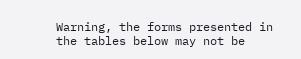Warning, the forms presented in the tables below may not be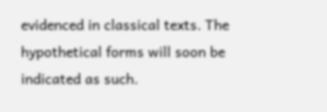evidenced in classical texts. The hypothetical forms will soon be indicated as such.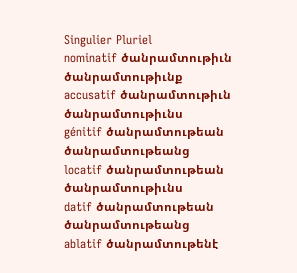Singulier Pluriel
nominatif ծանրամտութիւն ծանրամտութիւնք
accusatif ծանրամտութիւն ծանրամտութիւնս
génitif ծանրամտութեան ծանրամտութեանց
locatif ծանրամտութեան ծանրամտութիւնս
datif ծանրամտութեան ծանրամտութեանց
ablatif ծանրամտութենէ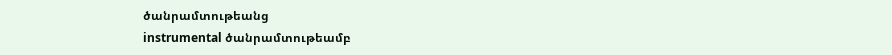ծանրամտութեանց
instrumental ծանրամտութեամբ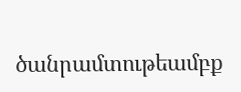ծանրամտութեամբք